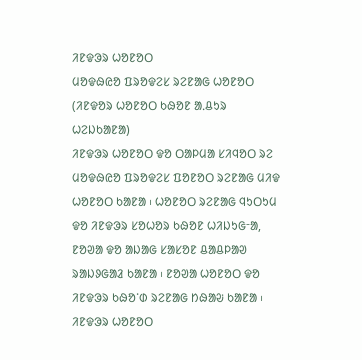ᱤᱱᱫᱳᱨ ᱦᱚᱱᱚᱛ
ᱢᱚᱫᱷᱭᱚ ᱯᱨᱚᱫᱮᱥ ᱨᱮᱱᱟᱜ ᱦᱚᱱᱚᱛ
(ᱤᱱᱫᱚᱨ ᱦᱚᱱᱚᱛ ᱠᱷᱚᱱ ᱟᱹᱪᱩᱨ ᱦᱮᱡᱠᱟᱱᱟ)
ᱤᱱᱫᱳᱨ ᱦᱚᱱᱚᱛ ᱫᱚ ᱛᱟᱞᱢᱟ ᱥᱤᱧᱚᱛ ᱨᱮ ᱢᱚᱫᱷᱭᱚ ᱯᱨᱚᱫᱮᱥ ᱯᱚᱱᱚᱛ ᱨᱮᱱᱟᱜ ᱢᱤᱫ ᱦᱚᱱᱚᱛ ᱠᱟᱱᱟ ᱾ ᱦᱚᱱᱚᱛ ᱨᱮᱱᱟᱜ ᱧᱩᱛᱩᱢ ᱫᱚ ᱤᱱᱫᱳᱨ ᱥᱚᱦᱚᱨ ᱠᱷᱚᱱ ᱦᱤᱡᱩᱜᱼᱟ, ᱱᱚᱣᱟ ᱫᱚ ᱟᱡᱟᱜ ᱥᱟᱥᱚᱱ ᱪᱟᱪᱞᱟᱣ ᱨᱟᱡᱽᱜᱟᱲ ᱠᱟᱱᱟ ᱾ ᱱᱚᱣᱟ ᱦᱚᱱᱚᱛ ᱫᱚ ᱤᱱᱫᱳᱨ ᱠᱷᱚᱸᱰ ᱨᱮᱱᱟᱜ ᱴᱷᱟᱶ ᱠᱟᱱᱟ ᱾
ᱤᱱᱫᱳᱨ ᱦᱚᱱᱚᱛ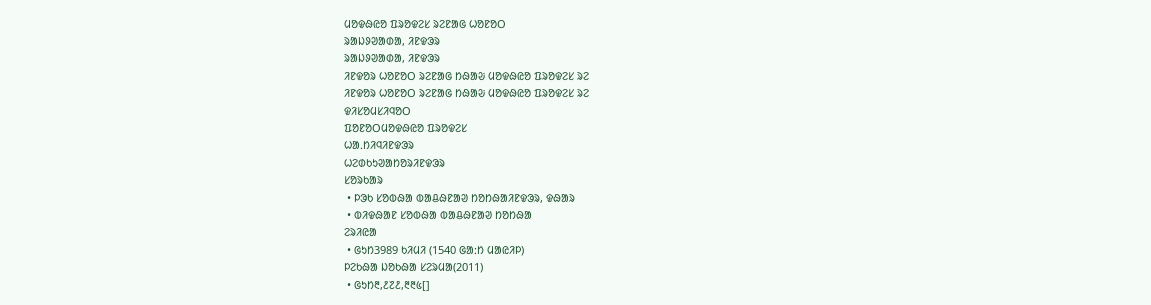ᱢᱚᱫᱷᱭᱚ ᱯᱨᱚᱫᱮᱥ ᱨᱮᱱᱟᱜ ᱦᱚᱱᱚᱛ
ᱨᱟᱡᱽᱣᱟᱰᱟ, ᱤᱱᱫᱳᱨ
ᱨᱟᱡᱽᱣᱟᱰᱟ, ᱤᱱᱫᱳᱨ
ᱤᱱᱫᱚᱨ ᱦᱚᱱᱚᱛ ᱨᱮᱱᱟᱜ ᱴᱷᱟᱶ ᱢᱚᱫᱷᱭᱚ ᱯᱨᱚᱫᱮᱥ ᱨᱮ
ᱤᱱᱫᱚᱨ ᱦᱚᱱᱚᱛ ᱨᱮᱱᱟᱜ ᱴᱷᱟᱶ ᱢᱚᱫᱷᱭᱚ ᱯᱨᱚᱫᱮᱥ ᱨᱮ
ᱫᱤᱥᱚᱢᱥᱤᱧᱚᱛ
ᱯᱚᱱᱚᱛᱢᱚᱫᱷᱭᱚ ᱯᱨᱚᱫᱮᱥ
ᱦᱟᱹᱴᱤᱧᱤᱱᱫᱳᱨ
ᱦᱮᱰᱠᱩᱣᱟᱴᱚᱨᱤᱱᱫᱳᱨ
ᱥᱚᱨᱠᱟᱨ
 • ᱞᱳᱠ ᱥᱚᱵᱷᱟ ᱵᱟᱪᱷᱱᱟᱣ ᱴᱚᱴᱷᱟᱤᱱᱫᱳᱨ, ᱫᱷᱟᱨ
 • ᱵᱤᱫᱷᱟᱱ ᱥᱚᱵᱷᱟ ᱵᱟᱪᱷᱱᱟᱣ ᱴᱚᱴᱷᱟ
ᱮᱨᱤᱭᱟ
 • ᱜᱩᱴ3989 ᱠᱤᱢᱤ (1540 ᱜᱟᱺᱴ ᱢᱟᱭᱤᱞ)
ᱞᱮᱠᱷᱟ ᱡᱚᱠᱷᱟ ᱥᱮᱨᱢᱟ(2011)
 • ᱜᱩᱴ᱓,᱒᱗᱒,᱓᱓᱕[]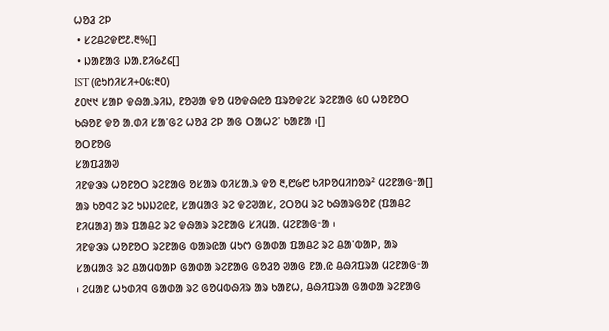ᱦᱚᱲ ᱮᱞ
 • ᱥᱮᱪᱮᱫ᱘᱒.᱓%[]
 • ᱡᱟᱱᱟᱝ ᱡᱟᱹᱱᱤ᱙᱒᱔[]
IST (ᱭᱩᱴᱤᱥᱤ+᱐᱕:᱓᱐)
᱒᱐᱑᱑ ᱥᱟᱞ ᱫᱷᱟᱹᱨᱤᱡ, ᱱᱚᱣᱟ ᱫᱚ ᱢᱚᱫᱷᱭᱚ ᱯᱨᱚᱫᱮᱥ ᱨᱮᱱᱟᱜ ᱕᱐ ᱦᱚᱱᱚᱛ ᱠᱷᱚᱱ ᱫᱚ ᱟᱹᱰᱤ ᱥᱟᱸᱜᱮ ᱦᱚᱲ ᱮᱞ ᱟᱜ ᱛᱟᱦᱮᱸ ᱠᱟᱱᱟ ᱾[]
ᱚᱛᱱᱚᱜ
ᱥᱟᱯᱲᱟᱣ
ᱤᱱᱫᱳᱨ ᱦᱚᱱᱚᱛ ᱨᱮᱱᱟᱜ ᱚᱥᱟᱨ ᱵᱤᱥᱟᱹᱨ ᱫᱚ ᱓,᱘᱙᱘ ᱠᱤᱞᱚᱢᱤᱴᱚᱨ² ᱢᱮᱱᱟᱜᱼᱟ[] ᱟᱨ ᱠᱚᱧᱮ ᱨᱮ ᱩᱡᱡᱮᱭᱱ, ᱥᱟᱢᱟᱝ ᱨᱮ ᱫᱮᱣᱟᱥ, ᱮᱛᱚᱢ ᱨᱮ ᱠᱷᱟᱨᱜᱚᱱ (ᱯᱟᱪᱮ ᱱᱤᱢᱟᱲ) ᱟᱨ ᱯᱟᱪᱮ ᱨᱮ ᱫᱷᱟᱨ ᱨᱮᱱᱟᱜ ᱥᱤᱢᱟᱹ ᱢᱮᱱᱟᱜᱼᱟ ᱾
ᱤᱱᱫᱳᱨ ᱦᱚᱱᱚᱛ ᱨᱮᱱᱟᱜ ᱵᱟᱨᱭᱟ ᱢᱩᱬ ᱜᱟᱰᱟ ᱯᱟᱪᱮ ᱨᱮ ᱪᱟᱸᱵᱟᱞ, ᱟᱨ ᱥᱟᱢᱟᱝ ᱨᱮ ᱪᱟᱢᱵᱟᱞ ᱜᱟᱰᱟ ᱨᱮᱱᱟᱜ ᱜᱚᱲᱚ ᱣᱟᱜ ᱱᱟᱹᱭ ᱪᱷᱤᱯᱨᱟ ᱢᱮᱱᱟᱜᱼᱟ ᱾ ᱮᱢᱟᱱ ᱦᱩᱰᱤᱧ ᱜᱟᱰᱟ ᱨᱮ ᱜᱚᱢᱵᱷᱤᱨ ᱟᱨ ᱠᱟᱱᱦ, ᱪᱷᱤᱯᱨᱟ ᱜᱟᱰᱟ ᱨᱮᱱᱟᱜ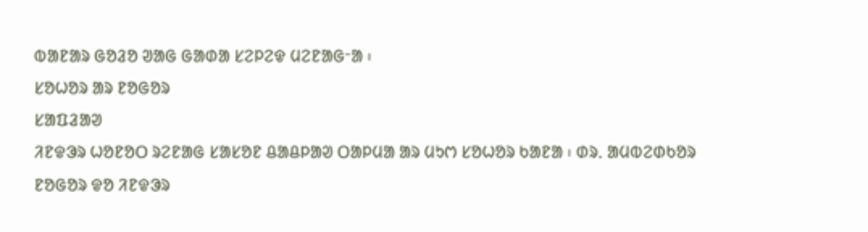ᱵᱟᱱᱟᱨ ᱜᱚᱲᱚ ᱣᱟᱜ ᱜᱟᱰᱟ ᱥᱮᱞᱮᱫ ᱢᱮᱱᱟᱜᱼᱟ ᱾
ᱥᱚᱦᱚᱨ ᱟᱨ ᱱᱚᱜᱚᱨ
ᱥᱟᱯᱲᱟᱣ
ᱤᱱᱫᱳᱨ ᱦᱚᱱᱚᱛ ᱨᱮᱱᱟᱜ ᱥᱟᱥᱚᱱ ᱪᱟᱪᱞᱟᱣ ᱛᱟᱞᱢᱟ ᱟᱨ ᱢᱩᱬ ᱥᱚᱦᱚᱨ ᱠᱟᱱᱟ ᱾ ᱰᱨᱹ ᱟᱢᱵᱮᱰᱠᱚᱨ ᱱᱚᱜᱚᱨ ᱫᱚ ᱤᱱᱫᱳᱨ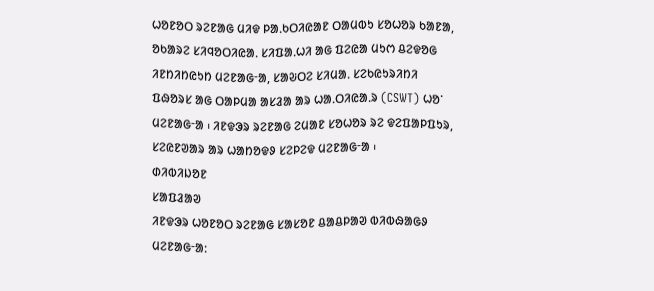ᱦᱚᱱᱚᱛ ᱨᱮᱱᱟᱜ ᱢᱤᱫ ᱞᱟᱹᱠᱛᱤᱭᱟᱱ ᱛᱟᱢᱵᱩ ᱥᱚᱦᱚᱨ ᱠᱟᱱᱟ, ᱚᱠᱟᱨᱮ ᱥᱤᱧᱚᱛᱤᱭᱟᱹ ᱥᱤᱯᱟᱹᱦᱤ ᱟᱜ ᱯᱮᱭᱟ ᱢᱩᱬ ᱪᱮᱫᱚᱜ ᱤᱱᱴᱤᱴᱭᱩᱴ ᱢᱮᱱᱟᱜᱼᱟ, ᱥᱟᱶᱛᱮ ᱥᱤᱢᱟᱹ ᱥᱮᱠᱭᱩᱨᱤᱴᱤ ᱯᱷᱚᱨᱥ ᱟᱜ ᱛᱟᱞᱢᱟ ᱟᱥᱲᱟ ᱟᱨ ᱦᱟᱹᱛᱤᱭᱟᱹᱨ (CSWT) ᱦᱚᱸ ᱢᱮᱱᱟᱜᱼᱟ ᱾ ᱤᱱᱫᱳᱨ ᱨᱮᱱᱟᱜ ᱮᱢᱟᱱ ᱥᱚᱦᱚᱨ ᱨᱮ ᱫᱮᱯᱟᱞᱯᱩᱨ, ᱥᱮᱭᱱᱣᱟᱨ ᱟᱨ ᱦᱟᱴᱚᱫᱽ ᱥᱮᱞᱮᱫ ᱢᱮᱱᱟᱜᱼᱟ ᱾
ᱰᱤᱵᱤᱡᱚᱱ
ᱥᱟᱯᱲᱟᱣ
ᱤᱱᱫᱳᱨ ᱦᱚᱱᱚᱛ ᱨᱮᱱᱟᱜ ᱥᱟᱥᱚᱱ ᱪᱟᱪᱞᱟᱣ ᱵᱤᱵᱷᱟᱜᱽ ᱢᱮᱱᱟᱜᱼᱟ: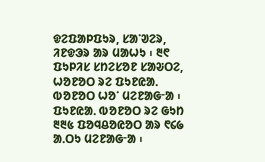ᱫᱮᱯᱟᱞᱯᱩᱨ, ᱥᱟᱸᱣᱮᱨ, ᱤᱱᱫᱳᱨ ᱟᱨ ᱢᱟᱦᱩ ᱾ ᱓᱖ ᱯᱩᱞᱤᱥ ᱥᱴᱮᱥᱚᱱ ᱥᱟᱶᱛᱮ, ᱦᱚᱱᱚᱛ ᱨᱮ ᱯᱩᱱᱭᱟᱹ ᱵᱚᱱᱚᱛ ᱦᱚᱸ ᱢᱮᱱᱟᱜᱼᱟ ᱾ ᱯᱩᱱᱭᱟᱹ ᱵᱚᱱᱚᱛ ᱨᱮ ᱜᱩᱴ ᱓᱓᱕ ᱯᱚᱧᱪᱚᱭᱚᱛ ᱟᱨ ᱖᱔᱙ ᱟᱹᱛᱩ ᱢᱮᱱᱟᱜᱼᱟ ᱾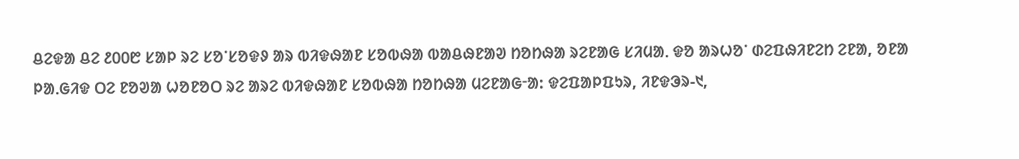ᱪᱮᱫᱟ ᱪᱮ ᱒᱐᱐᱘ ᱥᱟᱞ ᱨᱮ ᱥᱚᱸᱥᱚᱫᱽ ᱟᱨ ᱵᱤᱫᱷᱟᱱ ᱥᱚᱵᱷᱟ ᱵᱟᱪᱷᱱᱟᱣ ᱴᱚᱴᱷᱟ ᱨᱮᱱᱟᱜ ᱥᱤᱢᱟᱹ ᱫᱚ ᱟᱨᱦᱚᱸ ᱰᱮᱯᱷᱤᱱᱮᱴ ᱮᱱᱟ, ᱚᱱᱟ ᱞᱟᱹᱜᱤᱫ ᱛᱮ ᱱᱚᱣᱟ ᱦᱚᱱᱚᱛ ᱨᱮ ᱟᱨᱮ ᱵᱤᱫᱷᱟᱱ ᱥᱚᱵᱷᱟ ᱴᱚᱴᱷᱟ ᱢᱮᱱᱟᱜᱼᱟ: ᱫᱮᱯᱟᱞᱯᱩᱨ, ᱤᱱᱫᱳᱨ-᱑,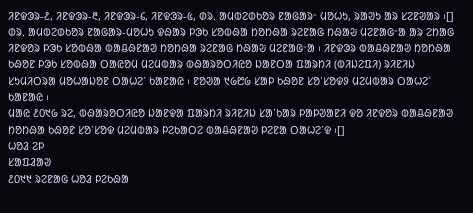ᱤᱱᱫᱳᱨ-᱒, ᱤᱱᱫᱳᱨ-᱓, ᱤᱱᱫᱳᱨ-᱔, ᱤᱱᱫᱳᱨ-᱕, ᱰᱨᱹ ᱟᱢᱵᱮᱰᱠᱚᱨ ᱱᱟᱜᱟᱨᱼ ᱢᱚᱦᱩ, ᱨᱟᱣᱩ ᱟᱨ ᱥᱮᱱᱣᱟᱨ ᱾[] ᱰᱨᱹ ᱟᱢᱵᱮᱰᱠᱚᱨ ᱱᱟᱜᱟᱨ-ᱢᱚᱦᱩ ᱫᱷᱟᱨ ᱞᱳᱠ ᱥᱚᱵᱷᱟ ᱴᱚᱴᱷᱟ ᱨᱮᱱᱟᱜ ᱴᱷᱟᱶ ᱢᱮᱱᱟᱜᱼᱟ ᱟᱨ ᱮᱴᱟᱜ ᱤᱱᱫᱚᱨ ᱞᱳᱠ ᱥᱚᱵᱷᱟ ᱵᱟᱪᱷᱱᱟᱣ ᱴᱚᱴᱷᱟ ᱨᱮᱱᱟᱜ ᱴᱷᱟᱶ ᱢᱮᱱᱟᱜᱼᱟ ᱾ ᱤᱱᱫᱳᱨ ᱵᱟᱪᱷᱱᱟᱣ ᱴᱚᱴᱷᱟ ᱠᱷᱚᱱ ᱞᱳᱠ ᱥᱚᱵᱷᱟ ᱛᱟᱭᱚᱢ ᱢᱮᱢᱵᱟᱨ ᱵᱷᱟᱨᱚᱛᱤᱭᱚ ᱡᱟᱱᱛᱟ ᱯᱟᱨᱴᱤ (ᱵᱤᱡᱮᱯᱤ) ᱨᱤᱱᱤᱡ ᱥᱩᱢᱤᱛᱨᱟ ᱢᱚᱦᱟᱡᱚᱱ ᱛᱟᱦᱮᱸ ᱠᱟᱱᱟᱭ ᱾ ᱱᱚᱣᱟ ᱑᱙᱘᱙ ᱥᱟᱞ ᱠᱷᱚᱱ ᱥᱚᱸᱥᱚᱫᱽ ᱢᱮᱢᱵᱟᱨ ᱛᱟᱦᱮᱸ ᱠᱟᱱᱟᱭ ᱾
ᱢᱟᱭ ᱒᱐᱑᱙ ᱨᱮ, ᱵᱷᱟᱨᱚᱛᱤᱭᱚ ᱡᱟᱱᱫᱟ ᱯᱟᱨᱴᱤ ᱨᱤᱱᱤᱡ ᱥᱟᱸᱠᱟᱨ ᱞᱟᱞᱣᱟᱱᱤ ᱫᱚ ᱤᱱᱫᱚᱨ ᱵᱟᱪᱷᱱᱟᱣ ᱴᱚᱴᱷᱟ ᱠᱷᱚᱱ ᱥᱚᱸᱥᱚᱫ ᱢᱮᱢᱵᱟᱨ ᱞᱮᱠᱟᱛᱮ ᱵᱟᱪᱷᱱᱟᱣ ᱞᱮᱱᱟ ᱛᱟᱦᱮᱸᱫ ᱾[]
ᱦᱚᱲ ᱮᱞ
ᱥᱟᱯᱲᱟᱣ
᱒᱐᱑᱑ ᱨᱮᱱᱟᱜ ᱦᱚᱲ ᱞᱮᱠᱷᱟ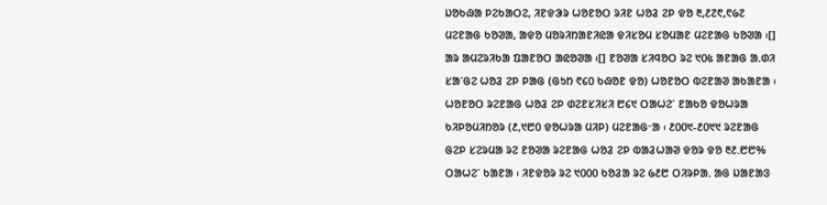ᱡᱚᱠᱷᱟ ᱞᱮᱠᱟᱛᱮ, ᱤᱱᱫᱳᱨ ᱦᱚᱱᱚᱛ ᱨᱤᱱ ᱦᱚᱲ ᱮᱞ ᱫᱚ ᱓,᱒᱗᱖,᱖᱙᱗ ᱢᱮᱱᱟᱜ ᱠᱚᱣᱟ, ᱟᱫᱚ ᱢᱚᱨᱤᱴᱟᱱᱤᱭᱟ ᱫᱤᱥᱚᱢ ᱥᱚᱢᱟᱱ ᱢᱮᱱᱟᱜ ᱠᱚᱣᱟ ᱾[] ᱟᱨ ᱟᱢᱮᱨᱤᱠᱟ ᱯᱟᱱᱚᱛ ᱟᱭᱚᱣᱟ ᱾[] ᱱᱚᱣᱟ ᱥᱤᱧᱚᱛ ᱨᱮ ᱑᱐᱕ ᱟᱱᱟᱜ ᱟᱹᱰᱤ ᱥᱟᱸᱜᱮ ᱦᱚᱲ ᱮᱞ ᱞᱟᱜ (ᱜᱩᱴ ᱖᱔᱐ ᱠᱷᱚᱱ ᱫᱚ) ᱦᱚᱱᱚᱛ ᱵᱮᱱᱟᱣ ᱟᱠᱟᱱᱟ ᱾ ᱦᱚᱱᱚᱛ ᱨᱮᱱᱟᱜ ᱦᱚᱲ ᱮᱞ ᱰᱮᱱᱥᱤᱥᱤ ᱘᱔᱑ ᱛᱟᱦᱮᱸ ᱱᱟᱠᱚ ᱫᱚᱦᱨᱟ ᱠᱤᱞᱚᱢᱤᱴᱚᱨ (᱒,᱑᱘᱐ ᱫᱚᱦᱨᱟ ᱢᱤᱞ) ᱢᱮᱱᱟᱜᱼᱟ ᱾ ᱒᱐᱐᱑-᱒᱐᱑᱑ ᱨᱮᱱᱟᱜ ᱜᱮᱞ ᱥᱮᱨᱢᱟ ᱨᱮ ᱱᱚᱣᱟ ᱨᱮᱱᱟᱜ ᱦᱚᱲ ᱮᱞ ᱵᱟᱲᱦᱟᱣ ᱫᱚᱨ ᱫᱚ ᱓᱒.᱘᱘% ᱛᱟᱦᱮᱸ ᱠᱟᱱᱟ ᱾ ᱤᱱᱫᱚᱨ ᱨᱮ ᱑᱐᱐᱐ ᱠᱚᱲᱟ ᱨᱮ ᱙᱒᱘ ᱛᱤᱨᱞᱟᱹ ᱟᱜ ᱡᱟᱱᱟᱝ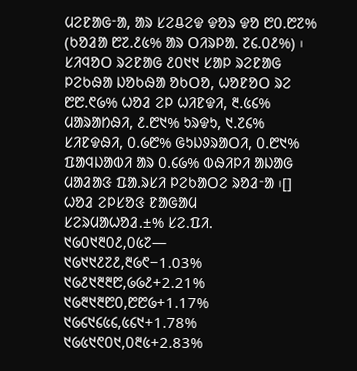ᱢᱮᱱᱟᱜᱼᱟ, ᱟᱨ ᱥᱮᱪᱮᱫ ᱫᱚᱨ ᱫᱚ ᱘᱐.᱘᱗% (ᱠᱚᱲᱟ ᱘᱗.᱒᱕% ᱟᱨ ᱛᱤᱨᱞᱟᱹ ᱗᱔.᱐᱒%) ᱾
ᱥᱤᱧᱚᱛ ᱨᱮᱱᱟᱜ ᱒᱐᱑᱑ ᱥᱟᱞ ᱨᱮᱱᱟᱜ ᱞᱮᱠᱷᱟ ᱡᱚᱠᱷᱟ ᱚᱠᱛᱚ, ᱦᱚᱱᱚᱛ ᱨᱮ ᱘᱘.᱖᱙% ᱦᱚᱲ ᱮᱞ ᱦᱤᱱᱫᱤ, ᱓.᱕᱔% ᱢᱟᱨᱟᱴᱷᱤ, ᱒.᱘᱑% ᱩᱨᱫᱩ, ᱑.᱗᱔% ᱥᱤᱱᱫᱷᱤ, ᱐.᱙᱘% ᱜᱩᱡᱽᱨᱟᱛᱤ, ᱐.᱘᱑% ᱯᱟᱧᱡᱟᱵᱤ ᱟᱨ ᱐.᱔᱙% ᱵᱷᱤᱞᱤ ᱟᱡᱟᱜ ᱢᱟᱲᱟᱝ ᱯᱟᱹᱨᱥᱤ ᱞᱮᱠᱟᱛᱮ ᱨᱚᱲᱼᱟ ᱾[]
ᱦᱚᱲ ᱮᱞᱥᱚᱝ ᱱᱟᱜᱟᱢ
ᱥᱮᱨᱢᱟᱦᱚᱲ.±% ᱥᱮ.ᱯᱤ.
᱑᱙᱐᱑᱓᱐᱒,᱐᱕᱗—
᱑᱙᱑᱑᱒᱗᱒,᱓᱙᱖−1.03%
᱑᱙᱒᱑᱓᱓᱘,᱙᱙᱒+2.21%
᱑᱙᱓᱑᱓᱘᱐,᱘᱘᱙+1.17%
᱑᱙᱔᱑᱔᱕᱔,᱕᱔᱑+1.78%
᱑᱙᱕᱑᱖᱐᱑,᱐᱓᱕+2.83%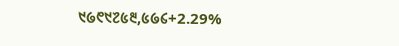᱑᱙᱖᱑᱗᱕᱓,᱕᱙᱔+2.29%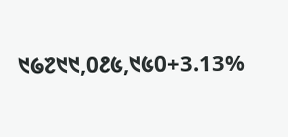᱑᱙᱗᱑᱑,᱐᱒᱕,᱑᱕᱐+3.13%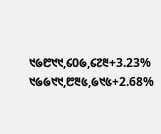᱑᱙᱘᱑᱑,᱔᱐᱙,᱔᱗᱓+3.23%
᱑᱙᱙᱑᱑,᱘᱓᱕,᱙᱑᱕+2.68%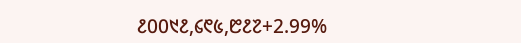᱒᱐᱐᱑᱒,᱔᱖᱕,᱘᱒᱗+2.99%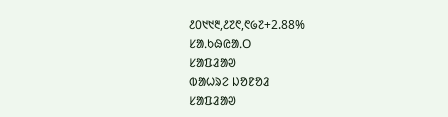᱒᱐᱑᱑᱓,᱒᱗᱖,᱖᱙᱗+2.88%
ᱥᱟᱹᱠᱷᱭᱟᱹᱛ
ᱥᱟᱯᱲᱟᱣ
ᱵᱟᱦᱨᱮ ᱡᱚᱱᱚᱲ
ᱥᱟᱯᱲᱟᱣ